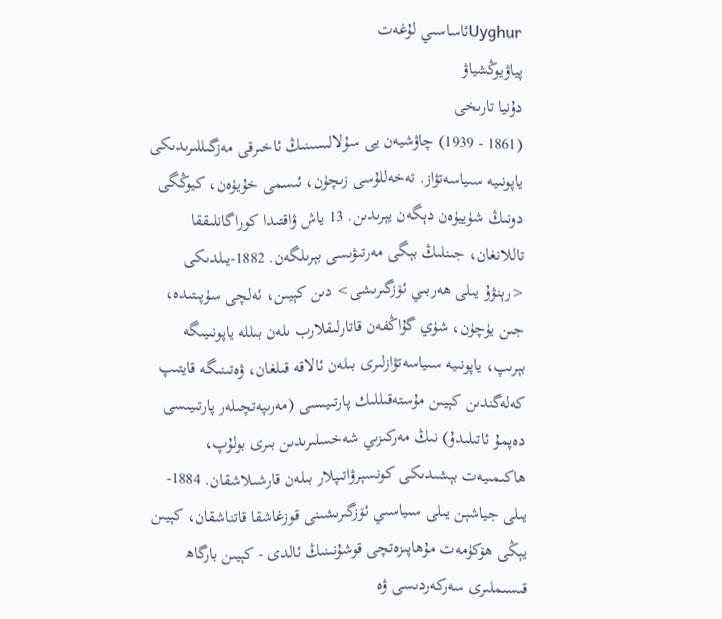Uyghurئاساسىي لۇغەت
پياۋيوڭشياۋ
دۇنيا تارىخى
(1861 - 1939) چاۋشيەن يى سۇلالىسىنىڭ ئاخىرقى مەزگىللىرىدىكى ياپونىيە سىياسەتۋاز. تەخەللۇسى زىچۈن، ئىسمى خۇيۈەن، كيوڭگى دونىڭ شۈييۈەن دېگەن يېرىدىن. 13 ياش ۋاقتىدا كوراگانلىققا تاللانغان، جىنلىڭ بېگى مەرتىۋىسى بېرىلگەن. 1882-يىلدىكى <رېنۋۇ يىلى ھەربىي ئۆزگىرىشى> دىن كېيىن، ئەلچى سۈپىتىدە، جىن يۈچۈن، شۈي گۇاڭفەن قاتارلىقلارب ىلەن بىللە ياپونىيىگە بېرىپ، ياپونىيە سىياسەتۋازلىرى بىلەن ئالاقە قىلغان، ۋەتىنىگە قايتىپ كەلەگندىن كېيىن مۇستەقىللىك پارتىيىسى (مەرىپەتچىلەر پارتىيىسى دەپمۇ ئاتىلىدۇ) نىڭ مەركىزىي شەخسلىرىدىن بىرى بولۇپ، ھاكىمىيەت بېشىدىكى كونسېرۋاتىپلار بىلەن قارشىلاشقان. 1884-يىلى جياشېن يىلى سىياسىي ئۆزگىرىشىنى قوزغاشقا قاتناشقان، كېيىن يېڭى ھۆكۈمەت مۇھاپىزەتچى قوشۇنىنىڭ ئالدى - كېيىن بارگاھ قىسىملىرى سەركەردىسى ۋە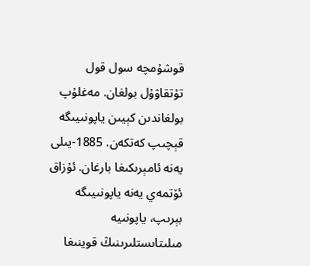قوشۇمچە سول قول تۇتقاۋۇل بولغان. مەغلۇپ بولغاندىن كېيىن ياپونىيىگە قېچىپ كەتكەن. 1885-يىلى يەنە ئامېرىكىغا بارغان. ئۇزاق ئۆتمەي يەنە ياپونىيىگە بېرىپ، ياپونىيە مىلىتاىستلىرىنىڭ قوينىغا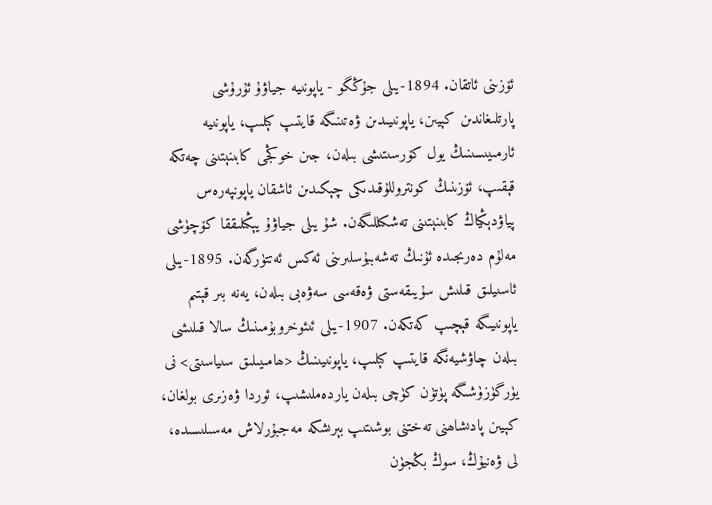ئۆزىنى ئاتقان. 1894-يىلى جۇڭگو - ياپونىيە جياۋۇ ئۇرۇشى پارتلىغاندىن كېيىن، ياپونىيىدىن ۋەتىنىگە قايتىپ كېلىپ، ياپونىيە ئارمىيىسىنىڭ يول كۆرسىتىشى بىلەن، جىن خوڭجى كابىنېتىنى چەتكە قېقىپ، ئۆزىنىڭ كونتروللۇقىدىكى چېكىدىن ئاشقان ياپونپەرەس پياۋدېڭياڭ كابىنېتىنى تەشكىللىگەن. شۇ يىلى جياۋۇ يېڭىلىققا كۆچۈشى مەلۇم دەرىجىدە ئۇنىڭ تەشەببۇسلىرىنى ئەكس ئەتتۈرگەن. 1895-يىلى ئاسىيلىق قىلىش سۇيىقەستى ۋەقەسى سەۋەبى بىلەن، يەنە بىر قېتىم ياپونىيىگە قېچىپ كەتكەن. 1907-يىلى ئىئوخروبۇمىنىڭ سالا قىلىشى بىلەن چاۋشيەنگە قايتىپ كېلىپ، ياپونىيىنىڭ <ھامىيىلىق سىياسىتى> نى يۈرگۈزۈشىگە پۈتۈن كۈچى بىلەن ياردەملىشىپ، ئوردا ۋەزىرى بولغان، كېيىن پادىشاھنى تەختنى بوشىتىپ بېرىشكە مەجبۇرلاش مەسىلىسىدە، لى ۋەنيۇڭ، سوڭ بڭجۈن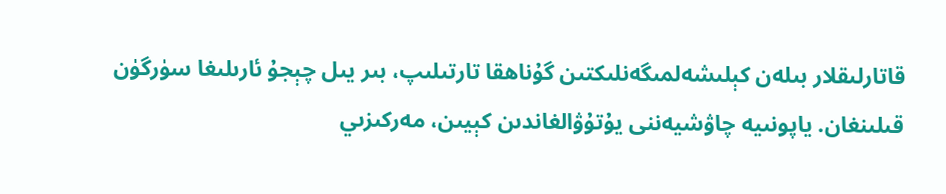قاتارلىقلار بىلەن كېلىشەلمىگەنلىكتىن گۇناھقا تارتىلىپ، بىر يىل چېجۇ ئارىلىغا سۈرگۈن قىلىنغان. ياپونىيە چاۋشيەننى يۇتۇۋالغاندىن كېيىن، مەركىزىي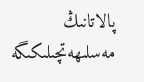پالاتانىڭ مەسلىھەتچىلىكىگە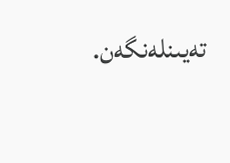تەيىنلەنگەن.